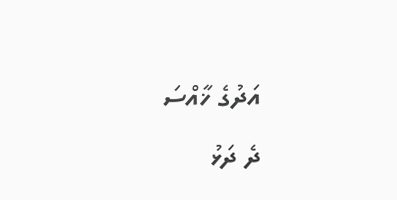އަދުގެ ޚާއްސަ
ދެ ދަޅު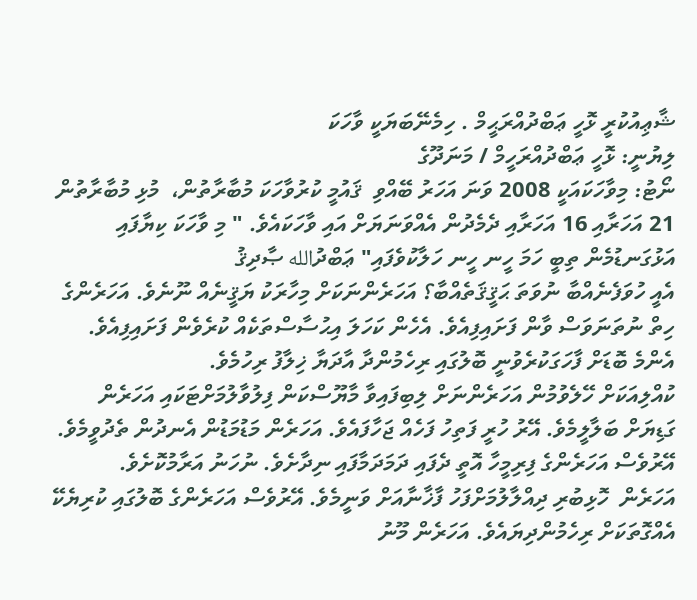ޝާޢިއުކުރީ ޅޮހީ ޢަބްދުއްރަޙީމް . ހިމެނޭބަޔަކީ ވާހަކަ
ލިޔުނީ: ޅޮހީ ޢަބްދުއްރަހީމް / މަނަދޫގެ
ނޯޓު: މިވާހަކައަކީ 2008 ވަނަ އަހަރު ބޭއްވި  ޤައުމީ ކުރުވާހަކަ މުބާރާތުން،  މުޅި މުބާރާތުން 21 އަހަރާއި 16 އަހަރާއި ދެމެދުން އެއްވަނަޔަށް އައި ވާހަކައެވެ. " މި ވާހަކަ ކިޔާފައި އަޅުގަނޑުމެން ތިބީ ހަމަ ހީނ ހީނ ހަލާކުވެފައި" ޢަބްދުالله ޞާދިޤު
އެއީ ހުވަފެނެއްބާ ނުވަތަ ޙަޤީޤަތެއްބާ؟ އަހަރެންނަކަށް މިހާރަކު ޔަޤީނެއް ނޫނެވެ. އަހަރެންގެ ހިތް ނުތަނަވަސް ވާން ފަށައިފިއެވެ. އެހެން ކަހަލަ އިޙުސާސްތަކެއް ކުރެވެން ފަށައިފިއެވެ. އެންމެ ބޮޑަށް ފާހަގަކުރެވުނީ ބޮލުގައި ރިހެމުންދާ އާދަޔާ ޚިލާފު ރިހުމެވެ.
ކުއްލިއަކަށް ހޭލެވުމުން އަހަރެންނަށް ލިބިފައިވާ މާޔޫސްކަން ފިލުވާލުމަށްޓަކައި އަހަރެން ގަޑިޔަށް ބަލާލީމެވެ. އޭރު ހުރީ ފަތިހު ފަހެއް ޖަހާފައެވެ. އަހަރެން މަޑުމަޑުން އެނދުން ތެދުވީމެވެ. އޭރުވެސް އަހަރެންގެ ފިރިމީހާ އޮތީ ދެފައި ދަމަދަމާފައި ނިދާށެވެ. ނުހަނު އަރާމުކޮށެވެ.
އަހަރެން  ހޮޅިބުރި ދިއްލާލުމަށްފަހު ފާޚާނާއަށް ވަނީމެވެ. އޭރުވެސް އަހަރެންގެ ބޮލުގައި ކުރިޔެކޭ އެއްގޮތަކަށް ރިހެމުންދިޔައެވެ. އަހަރެން މޫނު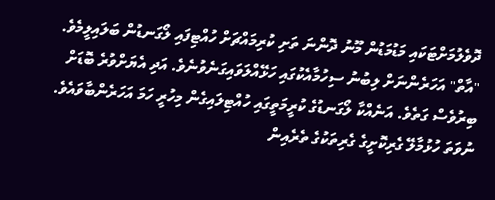ދޮވެލުމަށްޓަކައި މަޑުމަޑުން މޫނު ދޮންނަ ތަށި ކުރިމައްޗަށް ހުއްޓިފައި ލޯގަނޑުން ބަލައިލީމެވެ.
"އާތް" އަހަރެންނަށް ލިބުނު ސިހުމާއެކުގައި ހަޅޭއްލަވައިގަނެވުނެވެ. އަދި އެޔަށްވުރެ ބޮޑަށް ބިރުވެސް ގަތެވެ. އަނެއްކާ ލޯގަނޑުގެ ކުރީމަތީގައި ހުއްޓިލައިގެން މިހުރީ ހަމަ އަހަރެންބާވައެވެ. ނުވަތަ ހުޅުމާލޭ ގެރިކޮށީގެ ގެރިތަކުގެ ތެރެއިން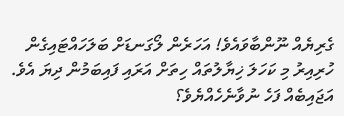ގެރިޔެއް ނޫންބާވައެވެ! އަހަރެން ލޯގަނޑަށް ބަލަހައްޓައިގެން ހުރިއިރު މި ކަހަލަ ޚިޔާލުތައް ހިތަށް އަރައި ފައިބަމުން ދިޔަ އެވެ. އަޖައިބެއް ފަހެ ނުވާނެހެއްޔެވެ؟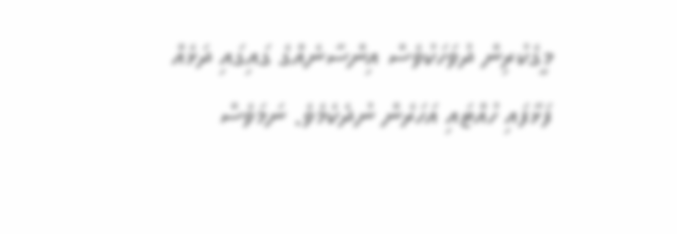މީގެކުރިން ދުވަހަކުވެސް އިންސާނެއްގެ ގައިގައި ދަޅެއް ފަޅާފައި ހުއްޓައި އަހަރެން ނުދެކެމެވެ. ނަމަވެސް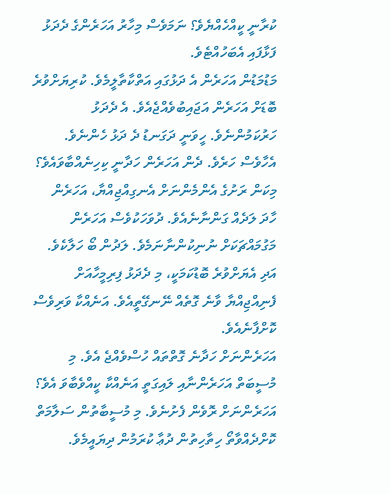ކުރާނީ ކީއްހެއްޔެވެ؟ ނަމަވެސް މިހާރު އަހަރެންގެ ދެދަޅު ފަޅާފައި އެބަހުއްޓެވެ.
މަޑުމަޑުން އަހަރެން އެ ދަޅުގައި އަތްކާތާލީމެވެ. ކުރިޔަށްވުރެ ބޮޑަށް އަހަރެން އަޖައިބުވެއްޖެއެވެ. އެ ދެދަޅު ހަރުކަމުންނެވެ. ހީވަނީ ދަގަނޑު ދެ ދަޅު ހެންނެވެ. އެހާވެސް ހަރެވެ. ދެން އަހަރެން ހަދާނީ ކިހިނެއްބާވައެވެ؟ މިކަން ރަށުގެ އެންމެންނަށް އެނގިއްޖިއްޔާ، އަހަރެން ހާދަ ލަދެއް ގަންނާނެއެވެ. ދުވަހަކުވެސް އަހަރެން މަގުމައްޗަކަށް ނުނިކުންނާނަމެވެ. ލަދުން ބޯ ހަލާކެވެ. އަދި އެޔަށްވުރެ ބޮޑުކަމަކީ، މި ދެދަޅު ފިރިމީހާއަށް ފެނިއްޖިއްޔާ ވާނެ ގޮތެއް ނޭނގޭތީއެވެ. އަނެއްކާ ވަރިވެސް ކޮށްފާނެއެވެ.
އަހަރެންނަށް ހަދާނެ ގޮތްތައް ހުސްވެއްޖެ އެވެ. މި މުސީބަތް އަހަރެންނާއި ލައިގަތީ އަނެއްކާ ކީއްވެބާވަ އެވެ؟ އަހަރެންނަށް ރޮވެން ފެށުނެވެ. މި މުސީބާތުން ސަލާމަތް ކޮށްދެއްވާތޯ ހިތާހިތުން ދުޢާ ކުރަމުން ދިޔައީމެވެ.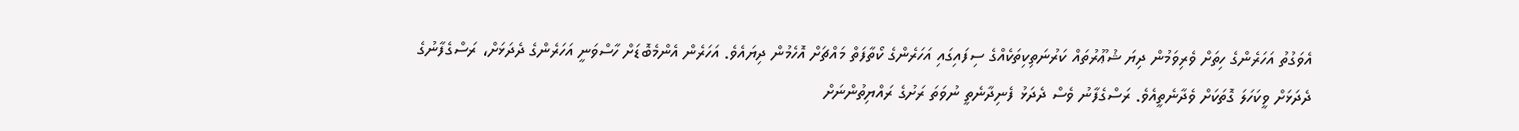އެވަގުތު އަހަރެންގެ ހިތަށް ވެރިވަމުން ދިޔަ ޝުޢޫރުތައް ކަރުނަތިކިތަކެއްގެ ސިފައިގައި އަހަރެންގެ ކޯތާފަތް މައްޗަށް އޮހެމުން ދިޔައެވެ. އަހަރެން އެންމެބޮޑަށް ހާސްވަނީ އަހަރެންގެ ދެދަޅަށް، ރަސްގެފާނުގެ ދެދަޅަށް ވީކަހަލަ ގޮތަކަށް ވެދާނެތީއެވެ. ރަސްގެފާނު ވެސް ދެދަޅު ފެނިދާނެތީ ނުވަތަ ރަށުގެ ރައްޔިތުންނަށް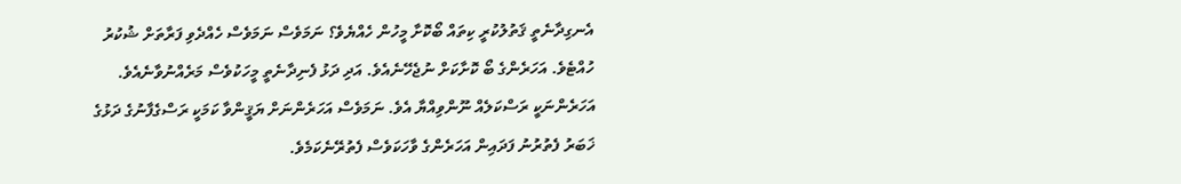އެނގިދާނެތީ ޤަތުލުކުރީ ކިތައް ބޯކޮށާ މީހުން ހެއްޔެވެ؟ ނަމަވެސް ނަމަވެސް ހެއްދެވި ފަރާތަށް ޝުކުރު ހުއްޓެވެ. އަހަރެންގެ ބޯ ކޮށާކަށް ނުޖެހޭނެއެވެ. އަދި ދަޅު ފެނިދާނެތީ މީހަކުވެސް މަރެއްނުވާނެއެވެ. އަހަރެންނަކީ ރަސްކަލެއް ނޫންވިއްޔާ އެވެ. ނަމަވެސް އަހަރެންނަށް ޔަޤީންވާ ކަމަކީ ރަސްގެފާނުގެ ދަޅުގެ ޚަބަރު ފެތުރުނު ފަދައިން އަހަރެންގެ ވާހަކަވެސް ފެތުރޭނެކަމެވެ.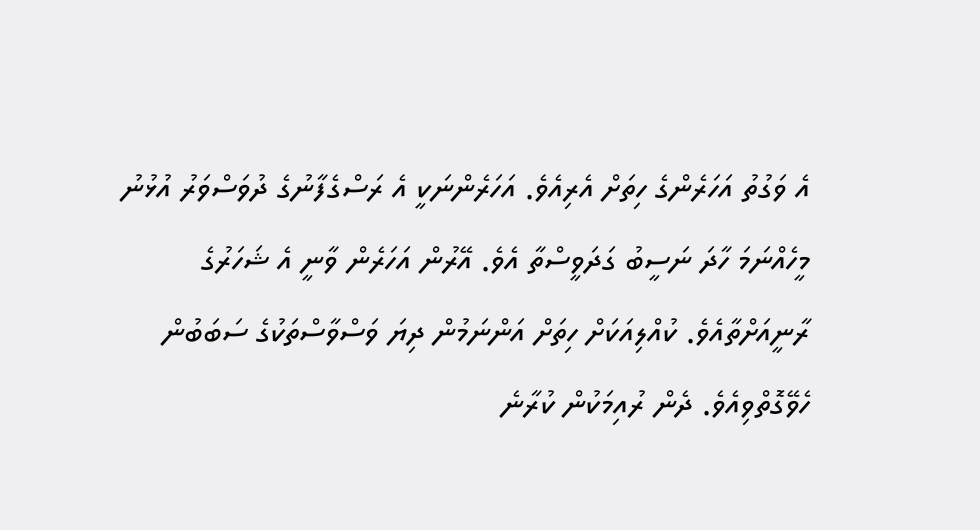އެ ވަގުތު އަހަރެންގެ ހިތަށް އެރިއެވެ. އަހަރެންނަކީ އެ ރަސްގެފާނުގެ ދުވަސްވަރު އުޅުނު މީހެއްނަމަ ހާދަ ނަސީބު ގަދަވީސްތާ އެވެ. އޭރުން އަހަރެން ވާނީ އެ ޝަހަރުގެ ރާނީއަށްތާއެވެ. ކުއްލިއަކަށް ހިތަށް އަންނަމުން ދިޔަ ވަސްވާސްތަކުގެ ސަބަބުން ހެވޭގޮތްވިއެވެ. ދެން ރުއިމަކުން ކުރާނެ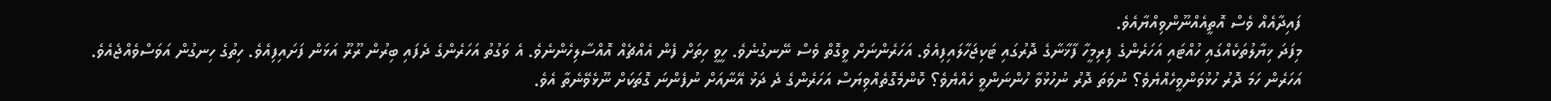ފައިދާއެއް ވެސް އޮތީއެއްނޫންވިއްޔާއެވެ.
މިފަދަ ޚިޔާލުތަކެއްގައި ހުއްޓައި އަހަރެންގެ ފިރިމީހާ ފާޚާނާގެ ދޮރުގައި ޓަކިޖަހާލައިފިއެވެ. އަހަރެންނަށް ވީގޮތް ވެސް ނޭނގުނެވެ. ހީވީ ހިތަށް ފެން އެއްޗެއް އޮއްސާލިހެންނެވެ. އެ ވަގުތު އަހަރެންގެ ދެފައި ބިރުން ރޫރޫ އަޅަން ފަށައިފިއެވެ. ހިތުގެ ހިނގުން އަވަސްވެއްޖެއެވެ. އަހަރެން ހަމަ ދޮރު ހުޅުވަންވީހެއްޔެވެ؟ ނުވަތަ ދޮރު ނުހުޅުވާ ހުންނަންވީ ހެއްޔެވެ؟ ކޮންމެގޮތެއްވިޔަސް އަހަރެންގެ ދެ ދަޅު އޭނާއަށް ނުފެންނަ ގޮތަކަށް ނޫޅެވޭނެތާ އެވެ.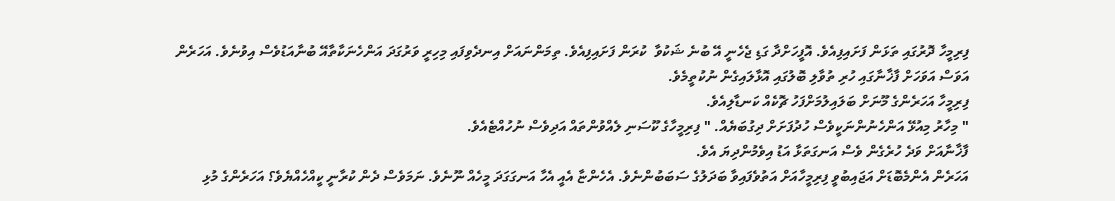ފިރިމީހާ ދޮރުގައި ތަޅަން ފަށައިފިއެވެ. އޮފީހަށްދާ ގަޑި ޖެހެނީ އޭ ބުނެ ޝަކުވާ  ކުރަން ފަށައިފިއެވެ. ތިމަންނައަށް އިނދެވިފައި މިހިރީ ވަރުގަދަ އަންހެނަކާތާއޭ ބުނާއަޑުވެސް އިވުނެވެ. އަހަރެން އަވަސް އަވަހަށް ފާޚާނާގައި ހުރި ތުވާލި ބޮލުގައި އޮޅާލައިގެން ނުކުތީމެވެ.
ފިރިމީހާ އަހަރެންގެ މޫނަށް ބަލައިލުމަށްފަހު ޗޮކެއް ކަނޑާލިއެވެ.
" މިހާރު މިއުޅޭ އަންހެނުންނަކީވެސް ހުދުފަށަށް ދިގުބަޔެއް. " ފިރިމީހާގެ ކޫސަނި ލެއްވުންތައް އަދިވެސް ނުހުއްޓެއެވެ.
ފާޚާނާއަށް ވަދެ ހުރެގެން ވެސް އަނގަތަޅާ އަޑު އިވެމުންދިޔަ އެވެ.
އަހަރެން އެންމެބޮޑަށް އަޖައިބުވީ ފިރިމީހާއަށް އަތުވެފައިވާ ބަދަލުގެ ސަބަބުންނެވެ. އެހެންޏާ އެއީ އެހާ އަނގަގަދަ މީހެއް ނޫނެވެ. ނަމަވެސް ދެން ކުރާނީ ކީއްހެއްޔެވެ؟ އަހަރެންގެ މުޅި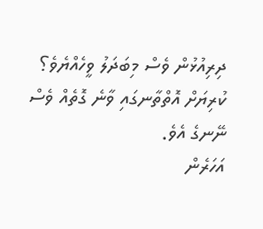ދިރިއުޅުން ވެސް މިބަދަލު ވީހެއްޔެވެ؟ ކުރިޔަށް އޮތްތާނގައި ވާނެ ގޮތެއް ވެސް ނޭނގެ އެވެ.
އަހަރެން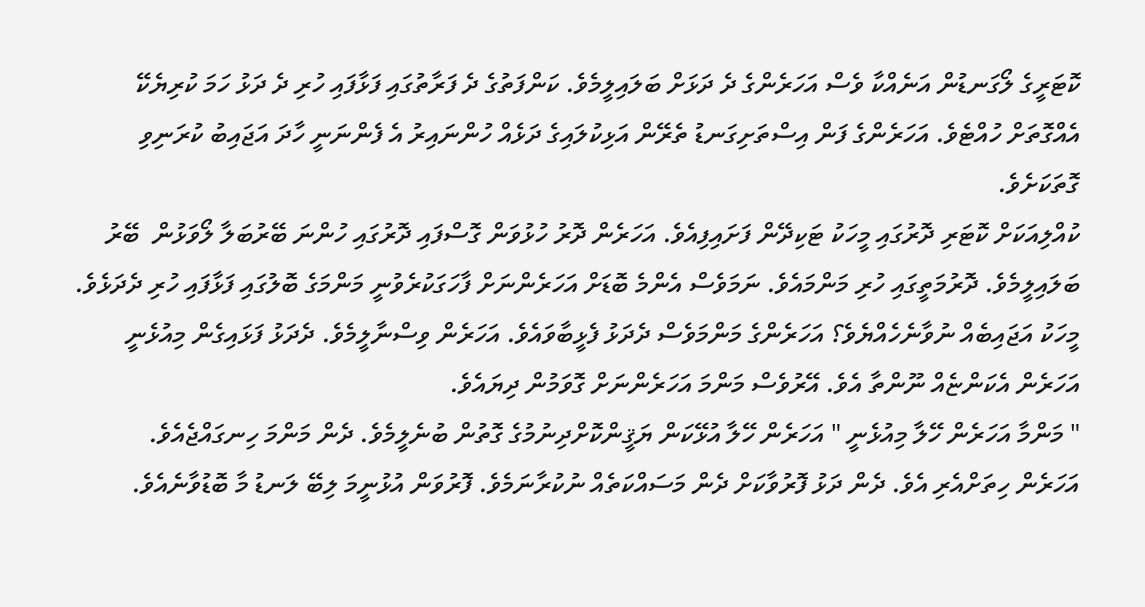ކޮޓަރީގެ ލޯގަނޑުން އަނެއްކާ ވެސް އަހަރެންގެ ދެ ދަޅަށް ބަލައިލީމެވެ. ކަންފަތުގެ ދެ ފަރާތުގައި ފަޅާފައި ހުރި ދެ ދަޅު ހަމަ ކުރިޔެކޭ އެއްގޮތަށް ހުއްޓެވެ. އަހަރެންގެ ފަން އިސްތަށިގަނޑު ތެރޭން އަޅިކުލައިގެ ދަޅެއް ހުންނައިރު އެ ފެންނަނީ ހާދަ އަޖައިބު ކުރަނިވި ގޮތަކަށެވެ.
ކުއްލިއަކަށް ކޮޓަރި ދޮރުގައި މީހަކު ޓަކިދޭން ފަށައިފިއެވެ. އަހަރެން ދޮރު ހުޅުވަން ގޮސްފައި ދޮރުގައި ހުންނަ ބޭރުބަލާ ލޯވަޅުން  ބޭރު ބަލައިލީމެވެ. ދޮރުމަތީގައި ހުރި މަންމައެވެ. ނަމަވެސް އެންމެ ބޮޑަށް އަހަރެންނަށް ފާހަގަކުރެވުނީ މަންމަގެ ބޮލުގައި ފަޅާފައި ހުރި ދެދަޅެވެ. މީހަކު އަޖައިބެއް ނުވާނެހެއްޔެވެ؟ އަހަރެންގެ މަންމަވެސް ދެދަޅު ފެޅީބާވައެވެ. އަހަރެން ވިސްނާލީމެވެ. ދެދަޅު ފަޅައިގެން މިއުޅެނީ އަހަރެން އެކަންޏެއް ނޫންތާ އެވެ. އޭރުވެސް މަންމަ އަހަރެންނަށް ގޮވަމުން ދިޔައެވެ.
" މަންމާ އަހަރެން ހޭލާ މިއުޅެނީ " އަހަރެން ހޭލާ އުޅޭކަން ޔަޤީންކޮށްދިނުމުގެ ގޮތުން ބުނެލީމެވެ. ދެން މަންމަ ހިނގައްޖެއެވެ.
އަހަރެން ހިތަށްއެރި އެވެ. ދެން ދަޅު ފޮރުވާކަށް ދެން މަސައްކަތެއް ނުކުރާނަމެވެ. ފޮރުވަން އުޅުނީމަ ލިބޭ ލަނޑު މާ ބޮޑުވާނެއެވެ.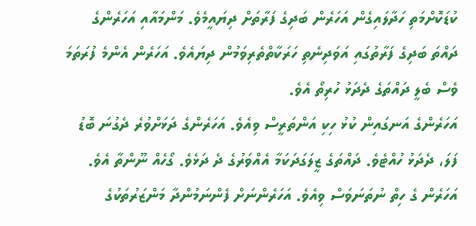ކުޑަކޮށްމަތި ހަދާލައިގެން އަހަރެން ބަދިގެ ފަރާތަށް ދިޔައީމެވެ. މަންމައާއި އަހަރެންގެ ދައްތަ ބަދިގެ ފަރާތުގައި އަވަދިނެތި ހަރަކާތްތެރިވަމުން ދިޔައެވެ. އަހަރެން އެންމެ ފުރަތަމަ ވެސް ބެލީ ދައްތަގެ ދެދަޅު ހުރިތޯ އެވެ.
އަހަރެންގެ އަނގައިން ކުޅު ހިކި އަންތަރީސް ވިއެވެ. އަހަރެންގެ ދަޅަށްވުރެ ދެގުނަ ބޮޑު ފަލަ، ދެދަޅު ހުއްޓެވެ. ދައްތަގެ ޒީލަގަދަކަމާ އެއްވަރުގެ ދެ ދަޅެވެ. ގޯހެއް ނޫންތާ އެވެ. އަހަރެން ގެ ހިތް ނުތަނަވަސް ވިއެވެ. އަހަރެންނަށް ފެންނަމުންދާ މަންޒަރުތަކުގެ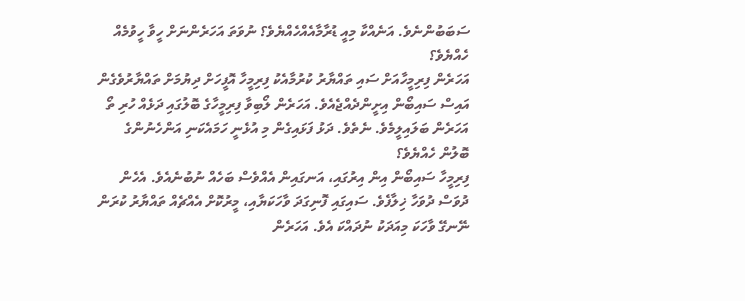ސަބަބުންނެވެ. އަނެއްކާ މިއީ ޑުރާމާއެއްހެއްޔެވެ؟ ނުވަތަ އަހަރެންނަށް ހީވާ ހީވުމެއް ހެއްޔެވެ؟
އަހަރެން ފިރިމީހާއަށް ސައި ތައްޔާރު ކުރުމާއެކު ފިރިމީހާ އޮފީހަށް ދިޔުމަށް ތައްޔާރުވެގެން އައިސް ސައިބޯން އިށީންދެއްޖެއެވެ. އަހަރެން ލޯބިވާ ފިރިމީހާގެ ބޮލުގައި ދަޅެއް ހުރި ތޯ އަހަރެން ބަލައިލީމެވެ. ނެތެވެ. ދަޅު ފަޅައިގެން މި އުޅެނީ ހަމައެކަނި އަންހެނުންގެ ބޮލުން ހެއްޔެވެ؟
ފިރިމީހާ ސައިބޯން އިން އިރުގައި، އަނގައިން އެއްވެސް ބަހެއް ނުބުނެއެވެ. އެހެން ދުވަސް ދުވަހާ ޚިލާފެވެ. ސައިގައި ފޮނިގަދަ ވާހަކަޔާއި، މީރުކޮށް އެއްޗެއް ތައްޔާރު ކުރަން ނޭނގޭ ވާހަކަ މިއަދަކު ނުދައްކަ އެވެ. އަހަރެން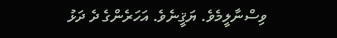ވިސްނާލީމެވެ. ޔަޤީނެވެ. އަހަރެންގެ ދެ ދަޅު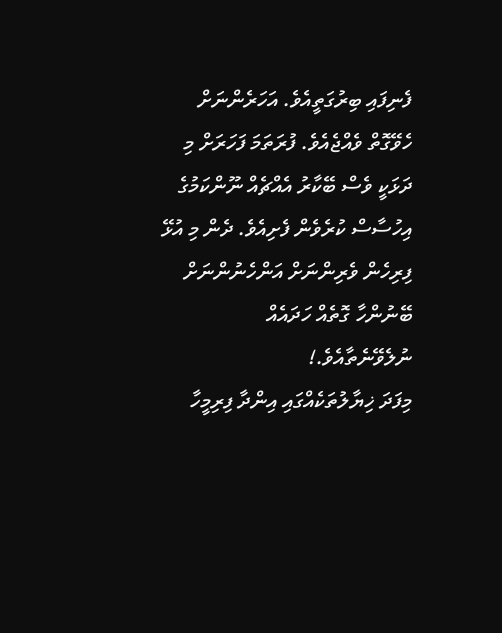ފެނިފައި ބިރުގަތީއެވެ. އަހަރެންނަށް ހެވޭގޮތް ވެއްޖެއެވެ. ފުރަތަމަ ފަހަރަށް މި ދަޅަކީ ވެސް ބޭކާރު އެއްޗެއް ނޫންކަމުގެ އިހުސާސް ކުރެވެން ފެށިއެވެ. ދެން މި އުޅޭ ފިރިހެން ވެރިންނަށް އަންހެނުންނަށް ބޭނުންހާ ގޮތެއް ހަދައެއް ނުލެވޭނެތާއެވެ.!
މިފަދަ ޚިޔާލުތަކެއްގައި އިންދާ ފިރިމީހާ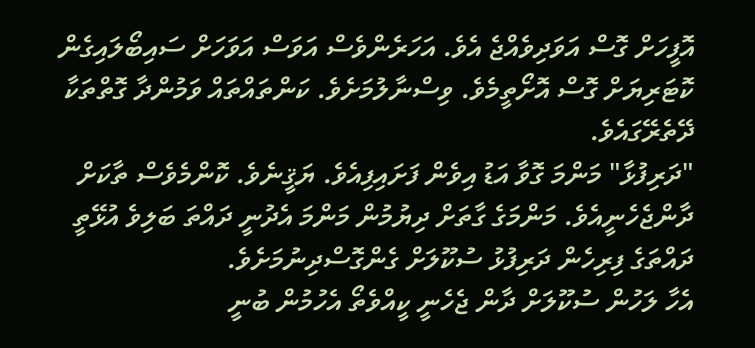އޮފީހަށް ގޮސް އަވަދިވެއްޖެ އެވެ. އަހަރެންވެސް އަވަސް އަވަހަށް ސައިބޯލައިގެން ކޮޓަރިޔަށް ގޮސް އޮށޯތީމެވެ. ވިސްނާލުމަށެވެ. ކަންތައްތައް ވަމުންދާ ގޮތްތަކާ ދޭތެރޭގައެވެ.
"ދަރިފުޅާ" މަންމަ ގޮވާ އަޑު އިވެން ފަށައިފިއެވެ. ޔަޤީނެވެ. ކޮންމެވެސް ތާކަށް ދާންޖެހެނީއެވެ. މަންމަގެ ގާތަށް ދިޔުމުން މަންމަ އެދުނީ ދައްތަ ބަލިވެ އުޅޭތީ ދައްތަގެ ފިރިހެން ދަރިފުޅު ސުކޫލަށް ގެންގޮސްދިނުމަށެވެ.
އެހާ ލަހުން ސުކޫލަށް ދާން ޖެހެނީ ކީއްވެތޯ އެހުމުން ބުނީ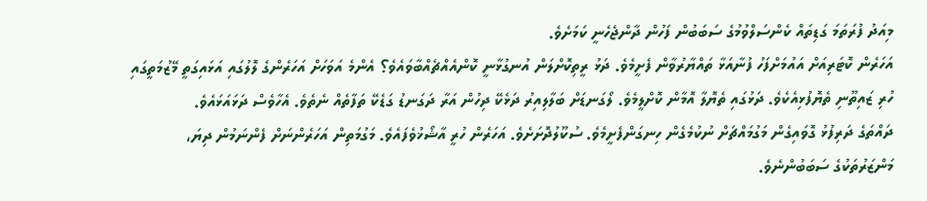މިއަދު ފުރަތަމަ ގަޑިތައް ކެންސަލްވުމުގެ ސަބަބުން ފަހުން ދާންޖެހެނީ ކަމަށެވެ.
އަހަރެން ކޮޓަރިއަށް އައުމަށްފަހު ފުނާއަޅާ ތައްޔާރުވާން ފެށީމެވެ. ދަޅު ރީތިކޮށްލަން އުނގުޅާނީ ކޮންއެއްޗެއްބާވައެވެ؟ އެންމެ އަވަހަށް އަހަރެންގެ ލޮލުގައި އަޅައިގަތީ މޭޒުމަތީގައި ހުރި ޒައިތޫނި ތެޔޮފުޅިއެކެވެ. ދަޅުގައި ތެޔޮލާ އޮމާން ކޮށްލީމެވެ. ލޯގަނޑަށް ބަލާލިއިރު ދަޅެކޭ ދިހުން އަރާ ދަގަނޑު ގަޑެކޭ ތަފާތެއް ނެތެވެ. އެހާވެސް ދަޅައަޅައެވެ.
ދައްތަގެ ދަރިފުޅު ގޮވައިގެން މަގުމައްޗަށް ނުކުމެގެން ހިނގަންފެށީމެވެ. ސުކޫލުދޮށަށެވެ. އަހަރެން ހުރީ އާޝޯޚުވެފައެވެ. މަގުމަތިން އަހަރެންނަށް ފެންނަމުން ދިޔަ، މަންޒަރުތަކުގެ ސަބަބުންނެވެ.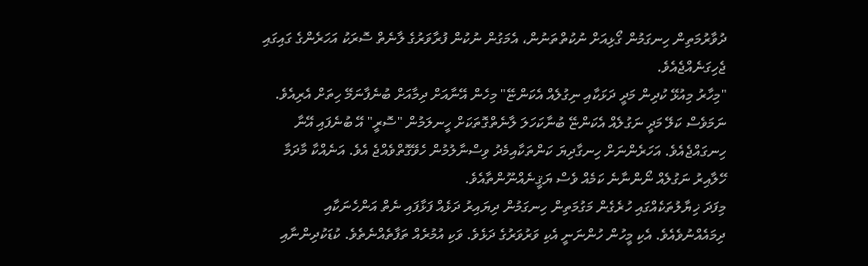ދުވާރުމަތިން ހިނގަމުން ގޯޅިއަށް ނުކުތްތަނުން، އެމަގުން ނުކުން ފުރާވަރުގެ ލާނެތް ސޮރަކު އަހަރެންގެ ގައިގައި ޖެހިގަނެއްޖެއެވެ.
"މިހާރު މިއުޅޭ ކުދިން މަދީ ދަޅަކާއި ނިގުލެއް އެކަންޏޭ" މިހެން އޭނާއަށް ދިމާއަށް ބުނެފާނަމޭ ހިތަށް އެރިއެވެ. ނަމަވެސް ކަލޭ މަދީ ނަގުލެއް އެކަންޏޭ ބުނާކަހަލަ ލާނެތްގޮތަކަށް ހީނލަމުން "ސޮރީ" އޭ ބުނެފައި އޭނާ ހިނގައްޖެއެވެ. އަހަރެންނަށް ހިނގާދިޔަ ކަންތަކާއިމެދު ވިސްނާލުމުން ހެވޭގޮތްވެއްޖެ އެވެ. އަނެއްކާ މާދަމާ ހޭލާއިރު ނަގުލެއް ނޯންނާނެ ކަމެއް ވެސް ޔަޤީނެއްނޫންތާއެވެ.
މިފަދަ ޚިޔާލުތަކެއްގައި ހުރެގެން މަގުމަތިން ހިނގަމުން ދިޔައިރު ދަޅެއް ފަޅާފައި ނެތް އަންހެނަކާއި ދިމައެއްނުވެއެވެ. އެކި މީހުން ހުންނަނީ އެކި ވަރުވަރުގެ ދަޅެވެ. ވަކި އުމުރެއް ތަފާތެއްނެތެވެ. ކުޑަކުދިންނާއި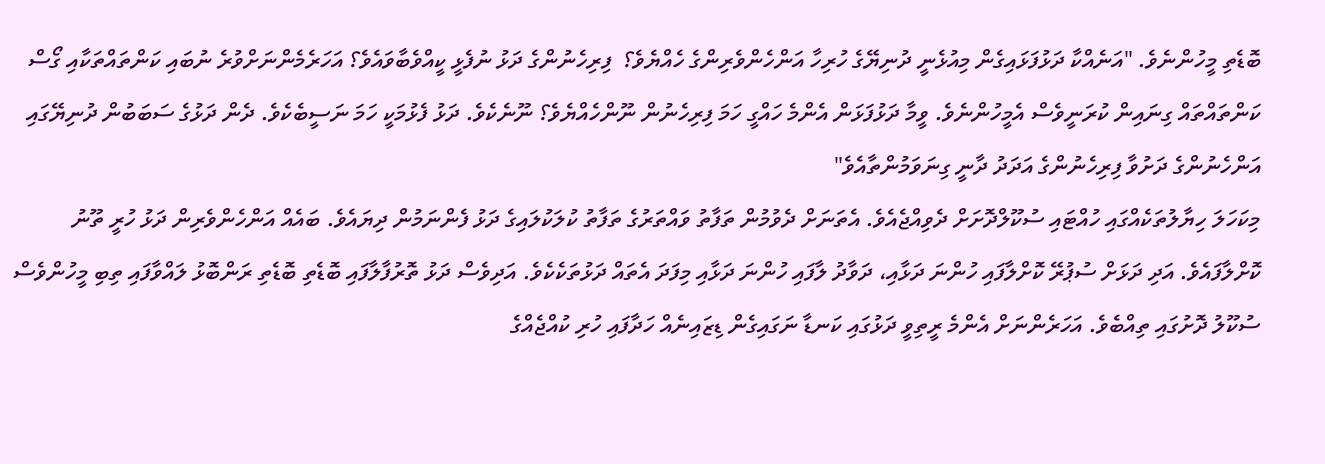ބޮޑެތި މީހުންނެވެ. "އަނެއްކާ ދަޅުފަޅައިގެން މިއުޅެނީ ދުނިޔޭގެ ހުރިހާ އަންހެންވެރިންގެ ހެއްޔެވެ؟  ފިރިހެނުންގެ ދަޅު ނުފެޅީ ކީއްވެބާވައެވެ؟ އަހަރެމެންނަށްވުރެ ނުބައި ކަންތައްތަކާއި ގޯސް ކަންތައްތައް ގިނައިން ކުރަނީވެސް އެމީހުންނެވެ. ވީމާ ދަޅުފަޅަން އެންމެ ހައްގީ ހަމަ ފިރިހެނުން ނޫންހެއްޔެވެ؟ ނޫނެކެވެ. ދަޅު ފެޅުމަކީ ހަމަ ނަސީބެކެވެ. ދެން ދަޅުގެ ސަބަބުން ދުނިޔޭގައި އަންހެނުންގެ ދަށުވާ ފިރިހެނުންގެ އަދަދު ދާނީ ގިނަވަމުންތާއެވެ"
މިކަހަލަ ހިޔާލުތަކެއްގައި ހުއްޓައި ސުކޫލްދޮށަށް ދެވިއްޖެއެވެ. އެތަނަށް ދެވުމުން ތަފާތު ވައްތަރުގެ ތަފާތު ކުލަކުލައިގެ ދަޅު ފެންނަމުން ދިޔައެވެ. ބައެއް އަންހެންވެރިން ދަޅު ހުރީ ތޫނު ކޮށްލާފައެވެ. އަދި ދަޅަށް ސުޕުރޭ ކޮށްލާފައި ހުންނަ ދަޅާއި، ދަވާދު ލާފައި ހުންނަ ދަޅާއި މިފަދަ އެތައް ދަޅުތަކެކެވެ. އަދިވެސް ދަޅު ތޮރުފާލާފައި ބޮޑެތި ބޮޑެތި ރަންބޮޅު ލައްވާފައި ތިބި މީހުންވެސް ސުކޫލު ދޮށުގައި ތިއްބެވެ. އަހަރެންނަށް އެންމެ ރީތިވީ ދަޅުގައި ކަނޑާ ނަގައިގެން ޑިޒައިނެއް ހަދާފައި ހުރި ކުއްޖެއްގެ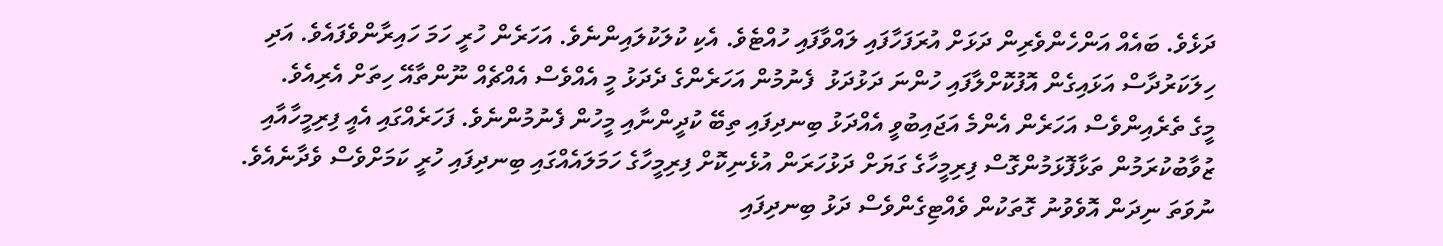ދަޅެވެ. ބައެއް އަންހެންވެރިން ދަޅަށް އުރަފަހާފައި ލައްވާފައި ހުއްޓެވެ. އެކި ކުލަކުލައިންނެވެ. އަހަރެން ހުރީ ހަމަ ހައިރާންވެފައެވެ. އަދި ހިލަކަރުދާސް އަޅައިގެން އޮފުކޮށްލާފައި ހުންނަ ދަޅުދަޅު  ފެނުމުން އަހަރެންގެ ދެދަޅު މީ އެއްވެސް އެއްޗެއް ނޫންތާއޭ ހިތަށް އެރިއެވެ.
މީގެ ތެރެއިންވެސް އަހަރެން އެންމެ އަޖައިބުވީ އެއްދަޅު ބިނދިފައި ތިބޭ ކުދީންނާއި މީހުން ފެނުމުންނެވެ. ފަހަރެއްގައި އެއީ ފިރިމީހާއާއި ޒުވާބުކުރަމުން ތަޅާފޮޅަމުންގޮސް ފިރިމީހާގެ ގަޔަށް ދަޅުހަރަން އުޅެނިކޮށް ފިރިމީހާގެ ހަމަލައެއްގައި ބިނދިފައި ހުރީ ކަމަށްވެސް ވެދާނެއެވެ. ނުވަތަ ނިދަން އޮވެވުނު ގޮތަކުން ވެއްޓިގެންވެސް ދަޅު ބިނދިފައި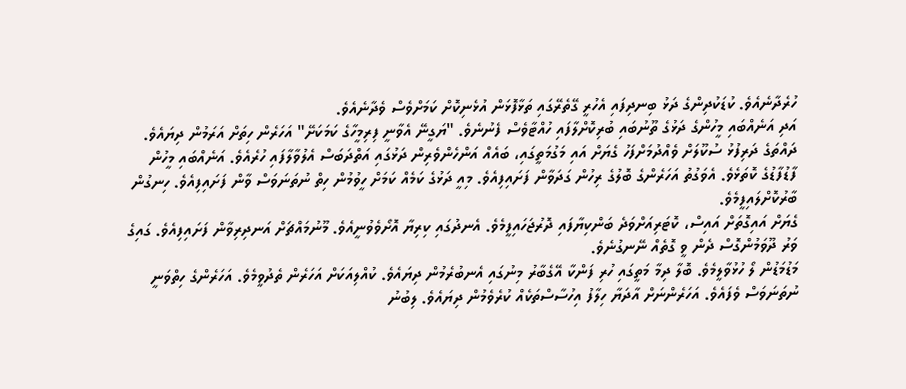ހުރެދާނެއެވެ. ކުޑަކުދިންގެ ދަޅު ބިނދިފައި އެހުރީ ގޭތެރޭގައި ތަޅާފޮޅަން އުޅެނިކޮށް ކަމަށްވެސް ވެދާނެއެވެ.
އަދި އަނެއްބައި މީހުންގެ ދަޅުގެ ތޫނުބައި ބުރިކޮށްލާފައި ހުއްޓާވެސް ފެނުނެވެ. "ޔަގީނޭ އެވާނީ ފިރިމީހާގެ ކަމަކަށޭ" އަހަރެން ހިތަށް އަރަމުން ދިޔައެވެ.
ދައްތަގެ ދަރިފުޅު ސުކޫލަށް ވެއްދުމަށްފަހު ގެޔަށް އައި މަގުމަތީގައި، ބައެއް އަންހެންވެރިން ދަޅުގައި އަތްދަބަސް އެލުވާލާފައި ހުރެއެވެ. އަނެއްބައި މީހުން ފާޑުފާޑުގެ ކޮތަޅެވެ. އެވަގުތު އަހަރެންގެ ބޮލުގެ ރިހުން ގަދަވާން ފަށައިފިއެވެ. މިއީ ދަޅުގެ ކަމެއް ކަމަށް ހީވުމުން ހިތް ނުތަނަވަސް ވާން ފަށައިފިއެވެ. ހިނގުން ބާރުކޮށްލައިފީމެވެ.
ގެޔަށް އައިގޮތަށް އައިސް، ކޮޓަރިއަށްވަދެ ބަންކިޔާފައި ދޮރުޖަހައިފީމެވެ. އެނދުގައި ކިރިޔާ އޮށޯވެވުނީއެވެ. މޫނުމައްޗަށް އަނދިރިވާން ފަށައިފިއެވެ. ގައިގެ ވަރު ދޫވަމުންގޮސް ދެން ވީ ގޮތެއް ނޭނގުނެވެ.
މަޑުމަޑުން ލޯ ހުޅުވާލީމެވެ. ބޮލާ ދިމާ މަތީގައި ހުރި ފަންކާ އޭގެބާރު މިނުގައި އެނބުރެމުން ދިޔައެވެ. ކުއްލިއަކަށް އަހަރެން ތެދުވީމެވެ. އަހަރެންގެ ހިތްވަނީ ނުތަނަވަސް ވެފައެވެ. އަހަރެންނަށް އާދަޔާ ހިލާފު އިހުސާސްތަކެއް ކުރެވެމުން ދިޔައެވެ. ލިބުނު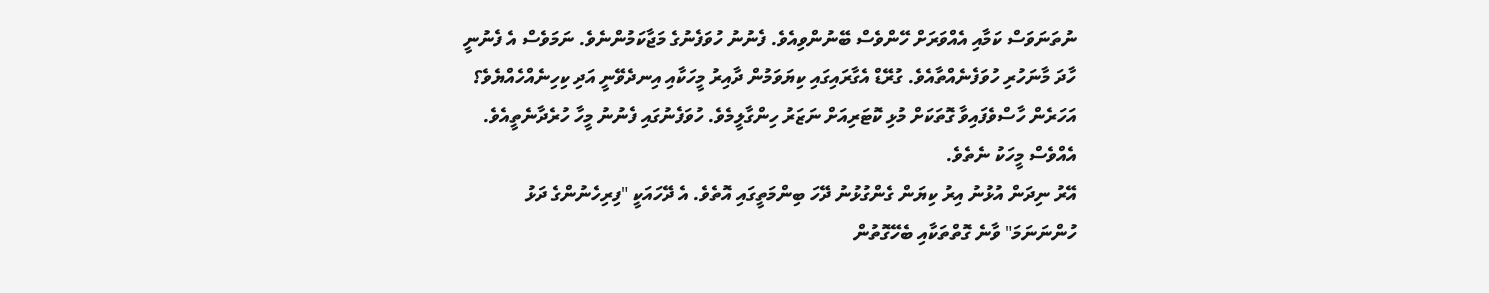ނުތަނަވަސް ކަމާއި އެއްވަރަށް ހޭންވެސް ބޭނުންވިއެވެ. ފެނުނު ހުވަފެނުގެ މަޖާކަމުންނެވެ. ނަމަވެސް އެ ފެނުނީ ހާދަ މާނަހުރި ހުވަފެނެއްތާއެވެ. ގުރޭޑް އެގާރައިގައި ކިޔަވަމުން ދާއިރު މީހަކާއި އިނދެވޭނީ އަދި ކިހިނެއްހެއްޔެވެ؟ އަހަރެން ހާސްވެފައިވާ ގޮތަކަށް މުޅި ކޮޓަރިއަށް ނަޒަރު ހިންގާލީމެވެ. ހުވަފެނުގައި ފެނުނު މީހާ ހުރެދާނެތީއެވެ. އެއްވެސް މީހަކު ނެތެވެ.
އޭރު ނިދަން އުޅުނު އިރު ކިޔަން ގެންގުޅުނު ދޭހަ ބިންމަތީގައި އޮތެވެ. އެ ދޭހައަކީ "ފިރިހެނުންގެ ދަޅު ހުންނަނަމަ" ވާނެ ގޮތްތަކާއި ބެހޭގޮތުން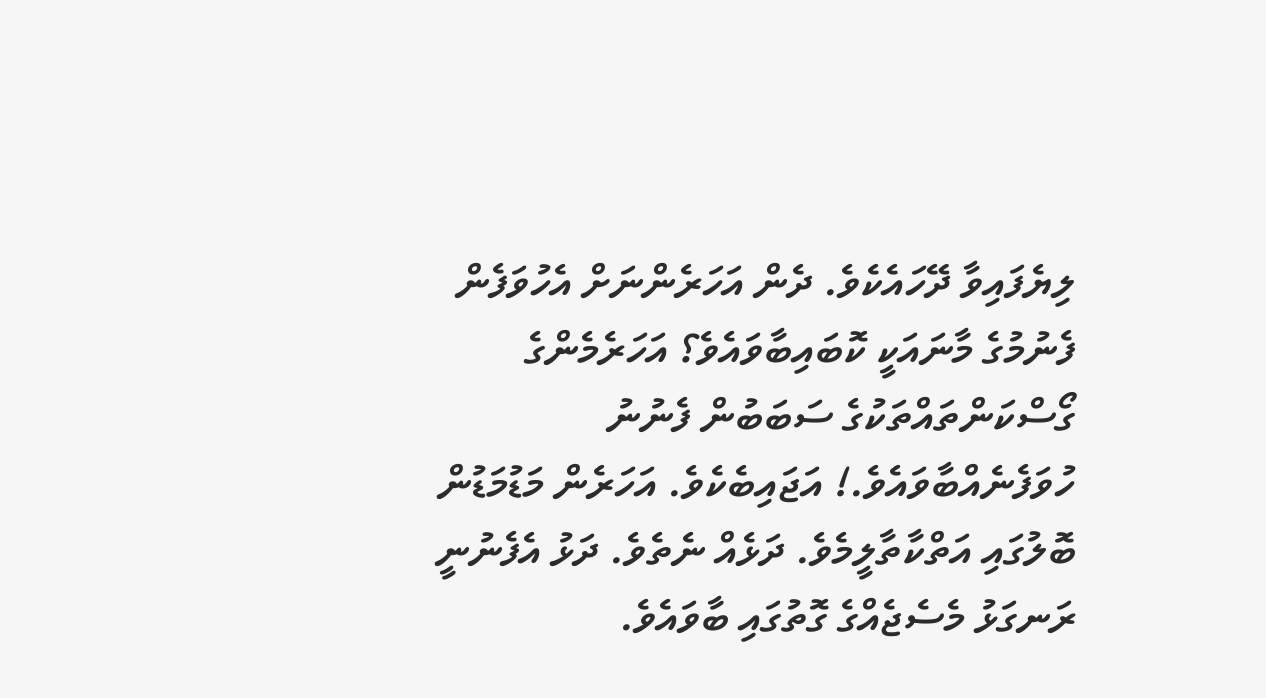ލިޔެފައިވާ ދޭހައެކެވެ. ދެން އަހަރެންނަށް އެހުވަފެން ފެނުމުގެ މާނައަކީ ކޮބައިބާވައެވެ؟ އަހަރެމެންގެ ގޯސްކަންތައްތަކުގެ ސަބަބުން ފެނުނު ހުވަފެނެއްބާވައެވެ.! އަޖައިބެކެވެ. އަހަރެން މަޑުމަޑުން ބޮލުގައި އަތްކާތާލީމެވެ. ދަޅެއް ނެތެވެ. ދަޅު އެފެނުނީ ރަނގަޅު މެސެޖެއްގެ ގޮތުގައި ބާވައެވެ.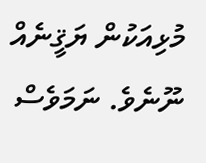މުޅިއަކުން ޔަޤީނެއް ނޫނެވެ. ނަމަވެސް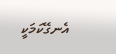އެނގޭކަމަކީ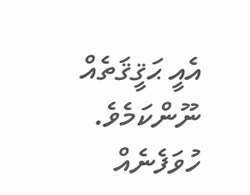އެއީ ޙަޤީޤަތެއް ނޫންކަމެވެ. ހުވަފެނެއް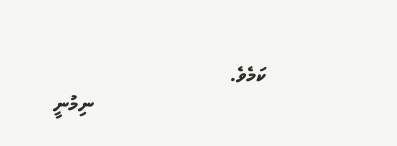ކަމެވެ.
                                     ނިމުނީ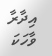އިދާރާ
ވާހަކަ